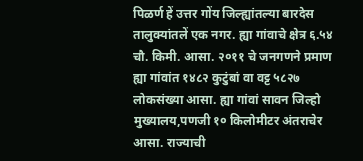पिळर्ण हें उत्तर गोंय जिल्ह्यांतल्या बारदेस तालुक्यांतलें एक नगर. ह्या गांवाचे क्षेत्र ६.५४ चौ. किमी. आसा. २०११ चे जनगणने प्रमाण ह्या गांवांत १४८२ कुटुंबां वा वट्ट ५८२७ लोकसंख्या आसा. ह्या गांवां सावन जिल्हो मुख्यालय,पणजी १० किलोमीटर अंतराचेर आसा. राज्याची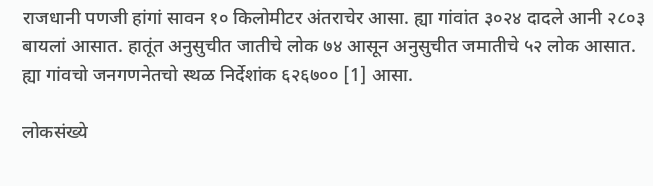राजधानी पणजी हांगां सावन १० किलोमीटर अंतराचेर आसा. ह्या गांवांत ३०२४ दादले आनी २८०३ बायलां आसात. हातूंत अनुसुचीत जातीचे लोक ७४ आसून अनुसुचीत जमातीचे ५२ लोक आसात. ह्या गांवचो जनगणनेतचो स्थळ निर्देशांक ६२६७०० [1] आसा.

लोकसंख्ये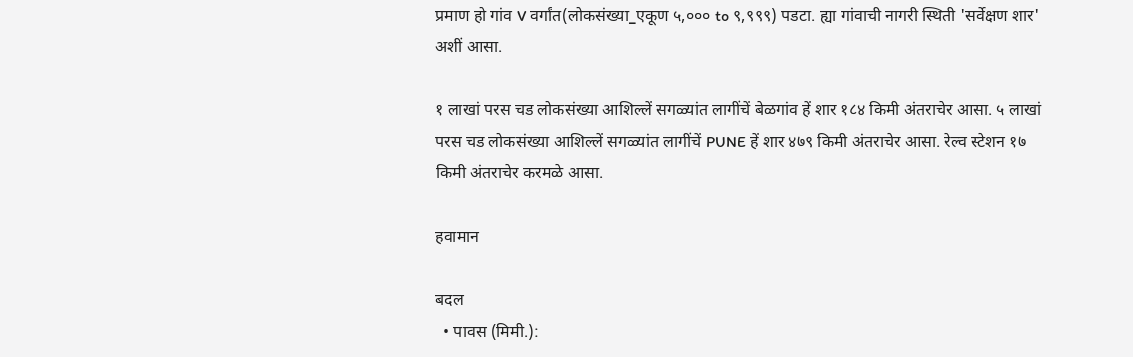प्रमाण हो गांव V वर्गांत(लोकसंख्या_एकूण ५,००० to ९,९९९) पडटा. ह्या गांवाची नागरी स्थिती 'सर्वेक्षण शार' अशीं आसा.

१ लाखां परस चड लोकसंख्या आशिल्लें सगळ्यांत लागींचें बेळगांव हें शार १८४ किमी अंतराचेर आसा. ५ लाखां परस चड लोकसंख्या आशिल्लें सगळ्यांत लागींचें PUNE हें शार ४७९ किमी अंतराचेर आसा. रेल्व स्टेशन १७ किमी अंतराचेर करमळे आसा.

हवामान

बदल
  • पावस (मिमी.):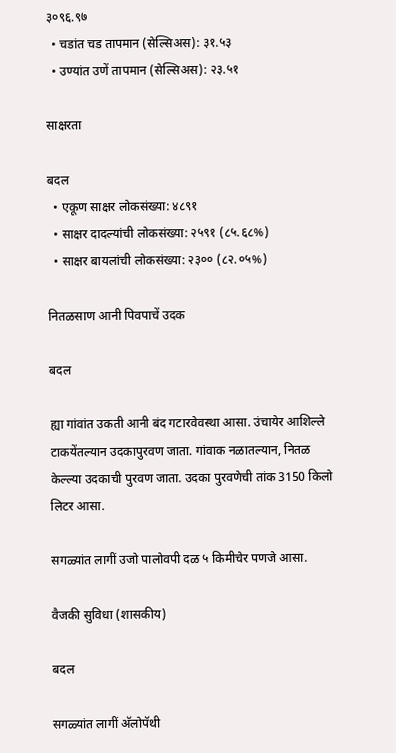३०९६.९७
  • चडांत चड तापमान (सेल्सिअस): ३१.५३
  • उण्यांत उणें तापमान (सेल्सिअस): २३.५१

साक्षरता

बदल
  • एकूण साक्षर लोकसंख्या: ४८९१
  • साक्षर दादल्यांची लोकसंख्या: २५९१ (८५.६८%)
  • साक्षर बायलांची लोकसंख्या: २३०० (८२.०५%)

नितळसाण आनी पिवपाचें उदक

बदल

ह्या गांवांत उकती आनी बंद गटारवेवस्था आसा. उंचायेर आशिल्ले टाकयेंतल्यान उदकापुरवण जाता. गांवाक नळातल्यान, नितळ केल्ल्या उदकाची पुरवण जाता. उदका पुरवणेची तांक 3150 किलो लिटर आसा.

सगळ्यांत लागीं उजो पालोवपी दळ ५ किमीचेर पणजे आसा.

वैजकी सुविधा (शासकीय)

बदल

सगळ्यांत लागीं अ‍ॅलोपॅथी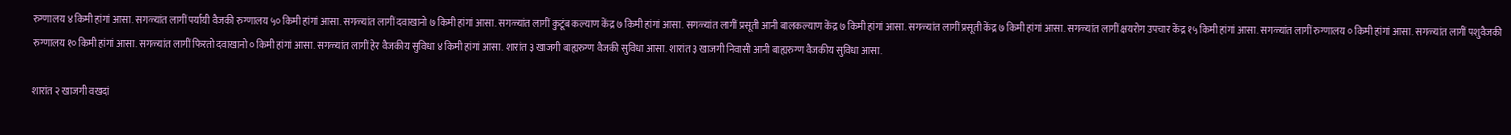रुग्णालय ४ किमी हांगां आसा. सगळ्यांत लागीं पर्यायी वैजकी रुग्णालय ५० किमी हांगां आसा. सगळ्यांत लागीं दवाखानो ७ किमी हांगां आसा. सगळ्यांत लागीं कुटूंब कल्याण केंद्र ७ किमी हांगां आसा. सगळ्यांत लागीं प्रसूती आनी बालकल्याण केंद्र ७ किमी हांगां आसा. सगळ्यांत लागीं प्रसूती केंद्र ७ किमी हांगां आसा. सगळ्यांत लागीं क्षयरोग उपचार केंद्र १५ किमी हांगां आसा. सगळ्यांत लागीं रुग्णालय ० किमी हांगां आसा. सगळ्यांत लागीं पशुवैजकी रुग्णालय १० किमी हांगां आसा. सगळ्यांत लागीं फिरतो दवाखानो ० किमी हांगां आसा. सगळ्यांत लागीं हेर वैजकीय सुविधा ४ किमी हांगां आसा. शारांत ३ खाजगी बाह्यरुग्ण वैजकी सुविधा आसा. शारांत ३ खाजगी निवासी आनी बाह्यरुग्ण वैजकीय सुविधा आसा.

शारांत २ खाजगी वखदां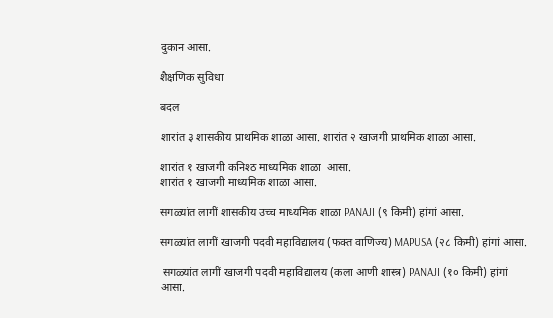दुकान आसा.

शैक्षणिक सुविधा

बदल

शारांत ३ शासकीय प्राथमिक शाळा आसा. शारांत २ खाजगी प्राथमिक शाळा आसा.

शारांत १ खाजगी कनिश्ठ माध्यमिक शाळा  आसा.
शारांत १ खाजगी माध्यमिक शाळा आसा.

सगळ्यांत लागीं शासकीय उच्च माध्यमिक शाळा PANAJI (९ किमी) हांगां आसा.

सगळ्यांत लागीं खाजगी पदवी महाविद्यालय (फक्त वाणिज्य) MAPUSA (२८ किमी) हांगां आसा.

 सगळ्यांत लागीं खाजगी पदवी महाविद्यालय (कला आणी शास्त्र) PANAJI (१० किमी) हांगां आसा.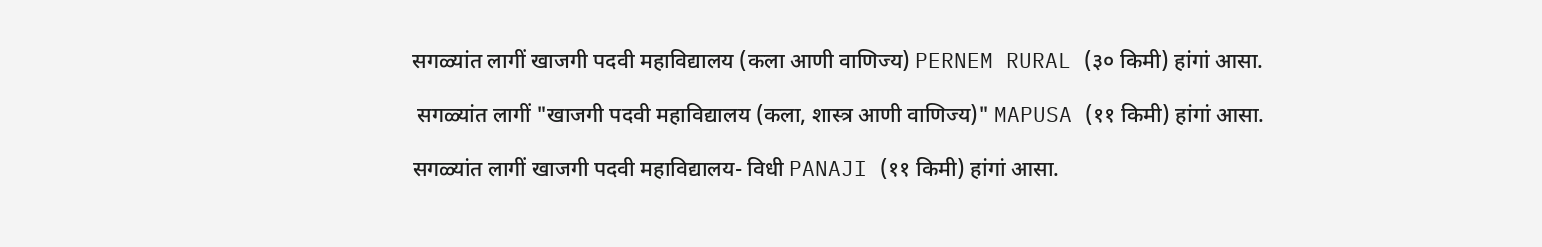सगळ्यांत लागीं खाजगी पदवी महाविद्यालय (कला आणी वाणिज्य) PERNEM RURAL (३० किमी) हांगां आसा.

 सगळ्यांत लागीं "खाजगी पदवी महाविद्यालय (कला, शास्त्र आणी वाणिज्य)" MAPUSA (११ किमी) हांगां आसा.

सगळ्यांत लागीं खाजगी पदवी महाविद्यालय- विधी PANAJI (११ किमी) हांगां आसा.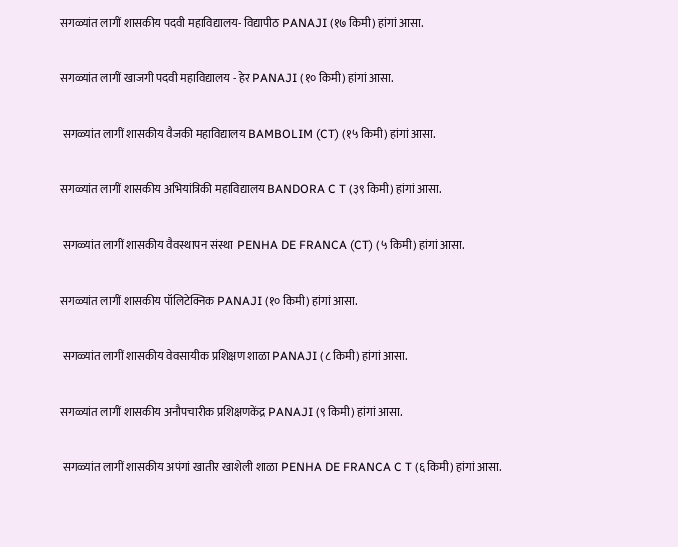सगळ्यांत लागीं शासकीय पदवी महाविद्यालय- विद्यापीठ PANAJI (१७ किमी) हांगां आसा.

सगळ्यांत लागीं खाजगी पदवी महाविद्यालय - हेर PANAJI (१० किमी) हांगां आसा.

 सगळ्यांत लागीं शासकीय वैजकी महाविद्यालय BAMBOLIM (CT) (१५ किमी) हांगां आसा.

सगळ्यांत लागीं शासकीय अभियांत्रिकी महाविद्यालय BANDORA C T (३९ किमी) हांगां आसा.

 सगळ्यांत लागीं शासकीय वैवस्थापन संस्था  PENHA DE FRANCA (CT) (५ किमी) हांगां आसा.

सगळ्यांत लागीं शासकीय पॉलिटेक्निक PANAJI (१० किमी) हांगां आसा.

 सगळ्यांत लागीं शासकीय वेवसायीक प्रशिक्षण शाळा PANAJI (८ किमी) हांगां आसा.

सगळ्यांत लागीं शासकीय अनौपचारीक प्रशिक्षणकेंद्र PANAJI (९ किमी) हांगां आसा.

 सगळ्यांत लागीं शासकीय अपंगां खातीर खाशेली शाळा PENHA DE FRANCA C T (६ किमी) हांगां आसा.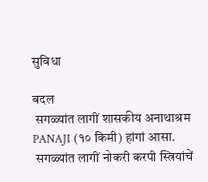सुविधा

बदल
 सगळ्यांत लागीं शासकीय अनाथाश्रम PANAJI (१० किमी) हांगां आसा.
 सगळ्यांत लागीं नोकरी करपी स्त्रियांचें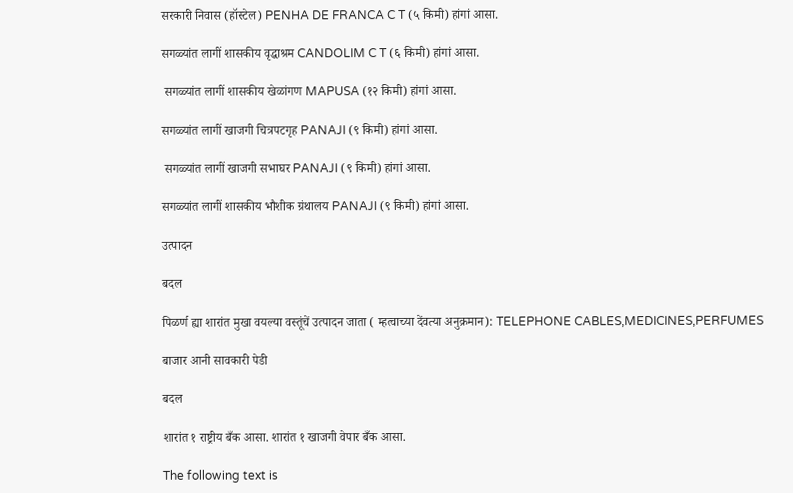सरकारी निवास (हॉस्टेल) PENHA DE FRANCA C T (५ किमी) हांगां आसा.

सगळ्यांत लागीं शासकीय वृद्धाश्रम CANDOLIM C T (६ किमी) हांगां आसा.

 सगळ्यांत लागीं शासकीय खेळांगण MAPUSA (१२ किमी) हांगां आसा.

सगळ्यांत लागीं खाजगी चित्रपटगृह PANAJI (९ किमी) हांगां आसा.

 सगळ्यांत लागीं खाजगी सभाघर PANAJI (९ किमी) हांगां आसा.

सगळ्यांत लागीं शासकीय भौशीक ग्रंथालय PANAJI (९ किमी) हांगां आसा.

उत्पादन

बदल

पिळर्ण ह्या शारांत मुखा वयल्या वस्तूंचें उत्पादन जाता ( म्हत्वाच्या देंवत्या अनुक्रमान): TELEPHONE CABLES,MEDICINES,PERFUMES

बाजार आनी सावकारी पेडी

बदल

शारांत १ राष्ट्रीय बँक आसा. शारांत १ खाजगी वेपार बँक आसा.

The following text is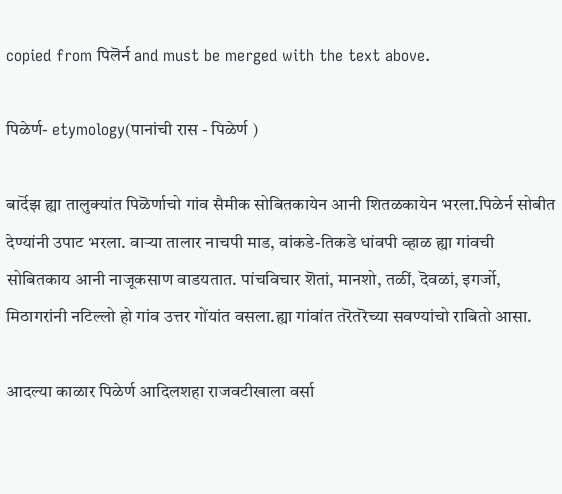copied from पिलॆर्न and must be merged with the text above.

पिळेर्ण- etymology(पानांची रास - पिळेर्ण )

बार्दॆझ ह्या तालुक्यांत पिळॆर्णाचो गांव सैमीक सोबितकायेन आनी शितळकायेन भरला.पिळेर्न सोबीत देण्यांनी उपाट भरला. वाऱ्या तालार नाचपी माड, वांकडे-तिकडे धांवपी व्हाळ ह्या गांवची सोबितकाय आनी नाजूकसाण वाडयतात. पांचविचार शॆतां, मानशो, तळीं, दॆवळां, इगर्जो, मिठागरांनी नटिल्लो हो गांव उत्तर गोंयांत वसला.ह्या गांवांत तरॆतरॆच्या सवण्यांचो राबितो आसा.

आदल्या काळार पिळेर्ण आदिलशहा राजवटीखाला वर्सा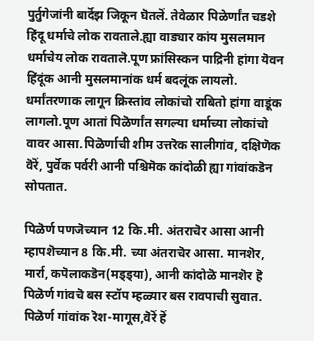पुर्तुगेजांनी बार्दॆझ जिकून घॆतलॆं. तेवेळार पिळेर्णांत चडशे हिंदू धर्माचे लोक रावताले.ह्या वाड्यार कांय मुसलमान धर्माचेय लोक रावतालॆ.पूण फ्रांसिस्कन पाद्रिनी हांगा यॆवन हिंदूंक आनी मुसलमानांक धर्म बदलूंक लायलो. धर्मांतरणाक लागून क्रिस्तांव लोकांचो राबितो हांगा वाडूंक लागलो.पूण आतां पिळॆर्णांत सगल्या धर्माच्या लोकांचो वावर आसा.पिळॆर्णाची शीम उत्तरॆक सालीगांव, दक्षिणॆक वॆरॆं, पुर्वॆक पर्वरी आनी पश्चिमॆक कांदोळी ह्या गांवांकडॆन सोपतात.

पिळॆर्ण पणजॆच्यान 12 कि.मी. अंतराचॆर आसा आनी म्हापशॆच्यान 8 कि.मी. च्या अंतराचॆर आसा. मानशॆर, मार्रा, कपॆलाकडॆन(मड्ड्या), आनी कांदोळॆ मानशॆर हॆ पिळॆर्ण गांवचॆ बस स्टॉप म्हळ्यार बस रावपाची सुवात. पिळॆर्ण गांवांक रॆश-मागूस,वॆरॆं हॆं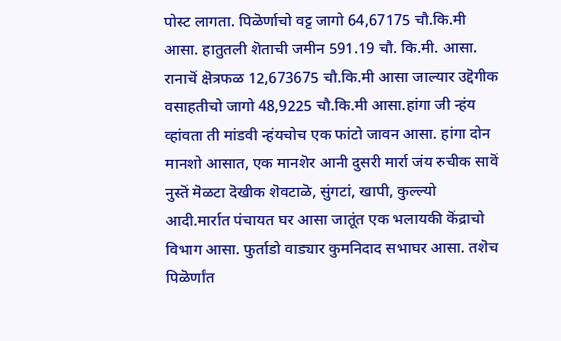पोस्ट लागता. पिळॆर्णाचो वट्ट जागो 64,67175 चौ.कि.मी आसा. हातुतली शॆताची जमीन 591.19 चौ. कि.मी. आसा. रानाचॆं क्षॆत्रफळ 12,673675 चौ.कि.मी आसा जाल्यार उद्दॆगीक वसाहतीचो जागो 48,9225 चौ.कि.मी आसा.हांगा जी न्हंय व्हांवता ती मांडवी न्हंयचोच एक फांटो जावन आसा. हांगा दोन मानशो आसात, एक मानशॆर आनी दुसरी मार्रा जंय रुचीक सावॆं नुस्तॆं मॆळटा दॆखीक शॆवटाळॆ, सुंगटां, खापी, कुल्ल्यो आदी.मार्रात पंचायत घर आसा जातूंत एक भलायकी कॆंद्राचो विभाग आसा. फुर्ताडो वाड्यार कुमनिदाद सभाघर आसा. तशॆच पिळॆर्णांत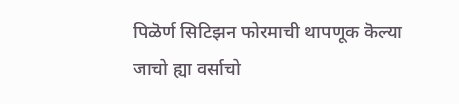पिळॆर्ण सिटिझन फोरमाची थापणूक कॆल्या जाचो ह्या वर्साचो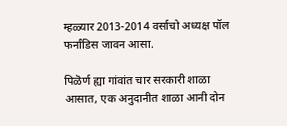म्हळ्यार 2013-2014 वर्साचो अध्यक्ष पॉल फर्नांडिस जावन आसा.

पिळॆर्ण ह्या गांवांत चार सरकारी शाळा आसात, एक अनुदानीत शाळा आनी दोन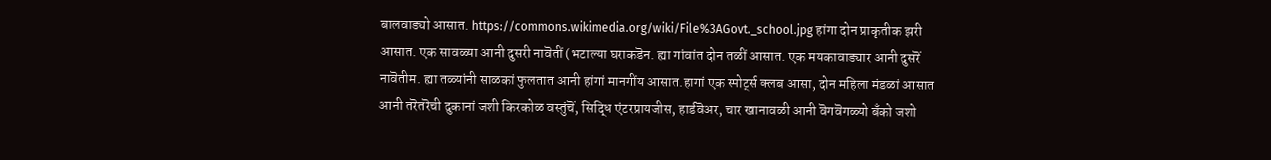बालवाड्यो आसात. https://commons.wikimedia.org/wiki/File%3AGovt._school.jpg हांगा दोन प्राकृतीक झरी आसात. एक सावळ्या आनी दुसरी नावॆतीं (भटाल्या घराकडॆन. ह्या गांवांत दोन तळीं आसात. एक मयकावाड्यार आनी दुसरॆं नावॆतीम. ह्या तळ्यांनी साळकां फुलतात आनी हांगां मानगींय आसात.हागां एक स्पोर्ट्स क्लब आसा, दोन महिला मंडळां आसात आनी तरॆतरॆची दुकानां जशी किरकोळ वस्तुंचॆं, सिद्धि एंटरप्रायजीस, हार्डवॆअर, चार खानावळी आनी वॆगवॆगळ्यो बँको जशो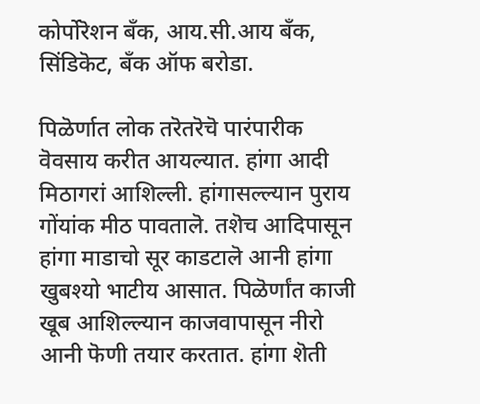कोर्पोरॆशन बँक, आय.सी.आय बँक, सिंडिकॆट, बँक ऑफ बरोडा.

पिळॆर्णात लोक तरॆतरॆचॆ पारंपारीक वॆवसाय करीत आयल्यात. हांगा आदी मिठागरां आशिल्ली. हांगासल्ल्यान पुराय गोंयांक मीठ पावतालॆ. तशॆच आदिपासून हांगा माडाचो सूर काडटालॆ आनी हांगा खुबश्यो भाटीय आसात. पिळॆर्णांत काजी खूब आशिल्ल्यान काजवापासून नीरो आनी फॆणी तयार करतात. हांगा शॆती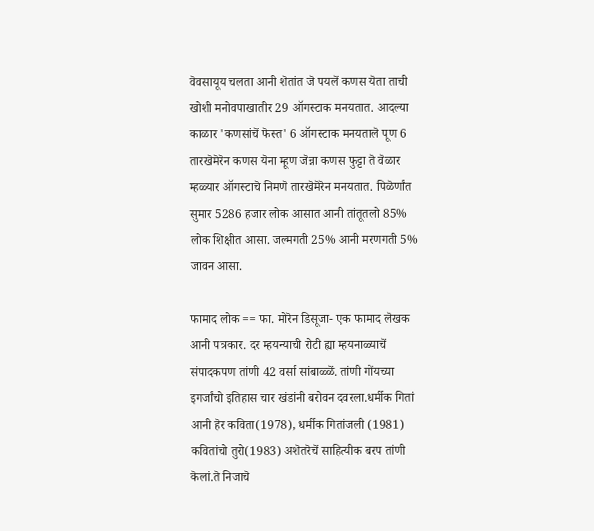वॆवसायूय चलता आनी शॆतांत जॆ पयलॆं कणस यॆता ताची खोशी मनोवपाखातीर 29 ऑगस्टाक मनयतात. आदल्या काळार 'कणसांचॆं फॆस्त' 6 ऑगस्टाक मनयतालॆ पूण 6 तारखॆमॆरॆन कणस यॆना म्हूण जॆन्ना कणस फुट्टा तॆ वॆळार म्हळ्यार ऑगस्टाचॆ निमणॆ तारखॆमॆरॆन मनयतात. पिळॆर्णांत सुमार 5286 हजार लोक आसात आनी तांतूतलो 85% लोक शिक्षीत आसा. जल्मगती 25% आनी मरणगती 5% जावन आसा.

फामाद लोक == फा. मोरॆन डिसूजा- एक फामाद लॆखक आनी पत्रकार. दर म्हयन्याची रोटी ह्या म्हयनाळ्याचॆं संपादकपण तांणी 42 वर्सा सांबाळ्ळॆं. तांणी गोंयच्या इगर्जांचो इतिहास चार खंडांनी बरोवन दवरला.धर्मीक गितां आनी हॆर कविता(1978), धर्मीक गितांजली (1981) कवितांचो तुरो(1983) अशॆतरॆचॆं साहित्यीक बरप तांणी कॆलां.तॆ निजाचॆ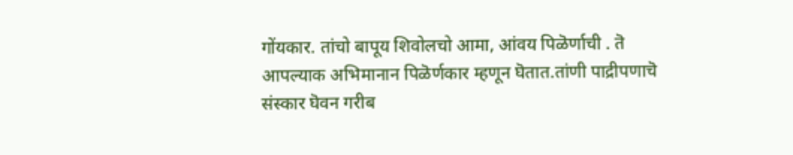गोंयकार. तांचो बापूय शिवोलचो आमा, आंवय पिळॆर्णाची . तॆ आपल्याक अभिमानान पिळॆर्णकार म्हणून घॆतात.तांणी पाद्रीपणाचॆ संस्कार घॆवन गरीब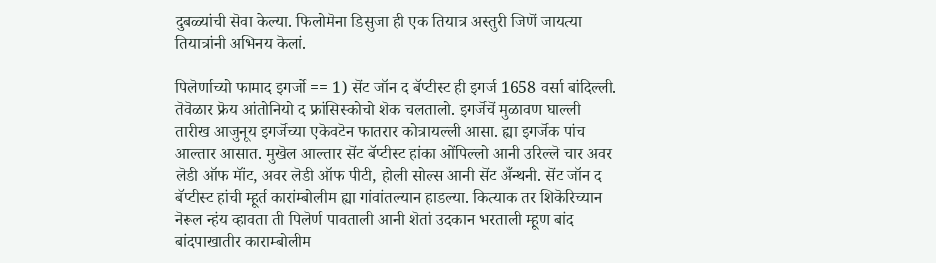दुबळ्यांची सॆवा केल्या. फिलोमॆना डिसुजा ही एक तियात्र अस्तुरी जिणॆं जायत्या तियात्रांनी अभिनय कॆलां.

पिलॆर्णाच्यो फामाद इगर्जो == 1) सॆंट जॉन द बॅप्टीस्ट ही इगर्ज 1658 वर्सा बांदिल्ली. तॆवॆळार फ्रॆय आंतोनियो द फ्रांसिस्कोचो शॆक चलतालो. इगर्जॆचॆं मुळावण घाल्ली तारीख आजुनूय इगर्जॆच्या एकॆवटॆन फातरार कोत्रायल्ली आसा. ह्या इगर्जॆक पांच आल्तार आसात. मुखॆल आल्तार सॆंट बॅप्टीस्ट हांका ओंपिल्लो आनी उरिल्लॆ चार अवर लॆडी ऑफ मॉंट, अवर लॆडी ऑफ पीटी, होली सोल्स आनी सॆंट अँन्थनी. सॆंट जॉन द बॅप्टीस्ट हांची म्हूर्त कारांम्बोलीम ह्या गांवांतल्यान हाडल्या. कित्याक तर शिकॆरिच्यान नॆरूल न्हंय व्हावता ती पिलॆर्ण पावताली आनी शॆतां उदकान भरताली म्हूण बांद बांदपाखातीर काराम्बोलीम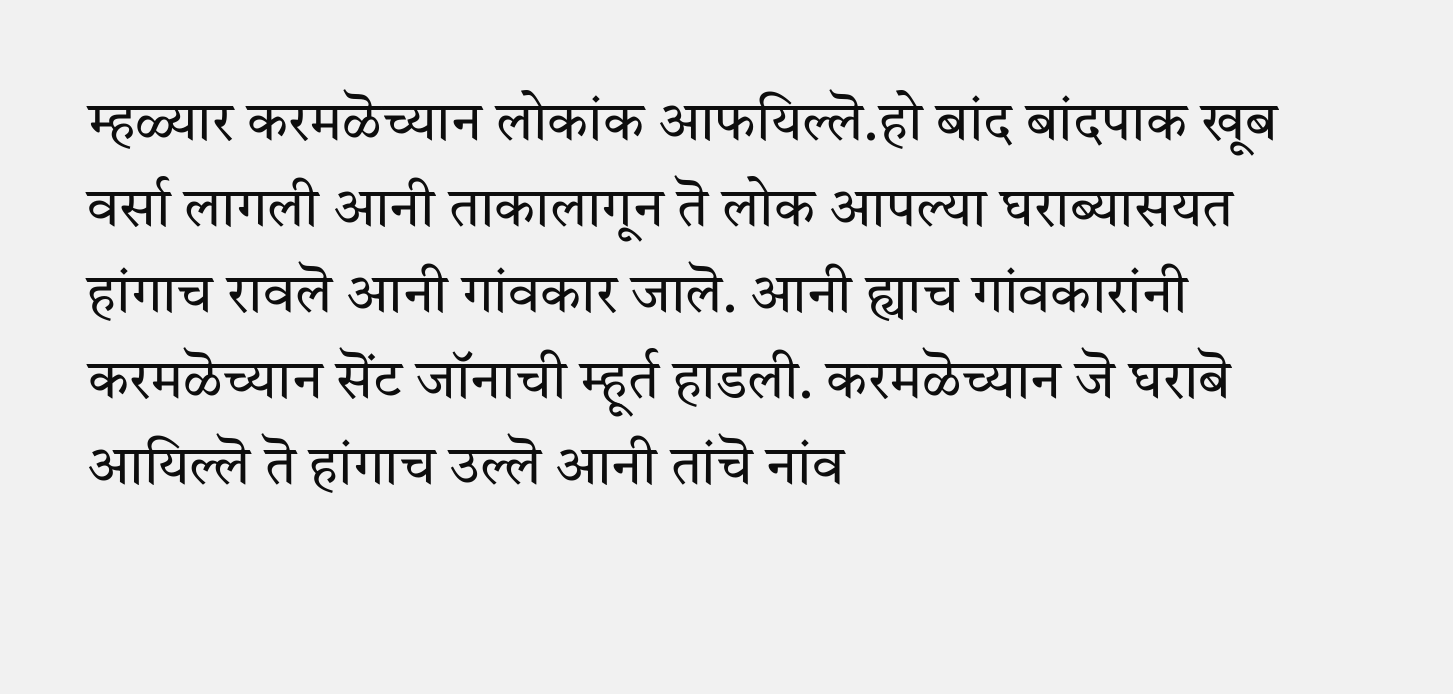म्हळ्यार करमळॆच्यान लोकांक आफयिल्लॆ.हो बांद बांदपाक खूब वर्सा लागली आनी ताकालागून तॆ लोक आपल्या घराब्यासयत हांगाच रावलॆ आनी गांवकार जालॆ. आनी ह्याच गांवकारांनी करमळॆच्यान सॆंट जॉनाची म्हूर्त हाडली. करमळॆच्यान जॆ घराबॆ आयिल्लॆ तॆ हांगाच उल्लॆ आनी तांचॆ नांव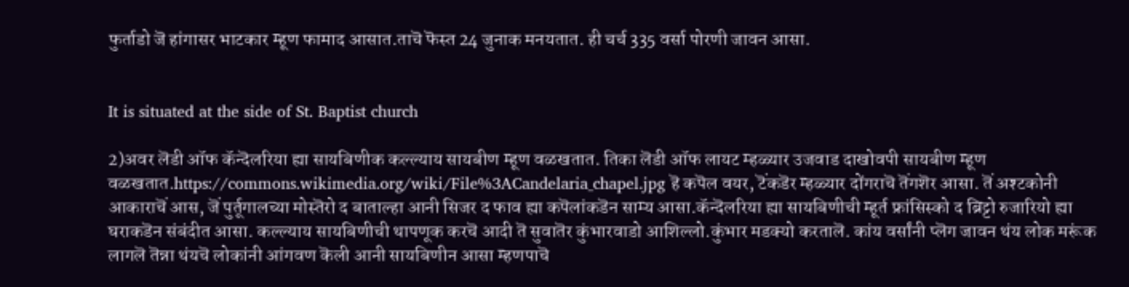फुर्ताडो जॆ हांगासर भाटकार म्हूण फामाद आसात.ताचॆ फॆस्त 24 जुनाक मनयतात. ही चर्च 335 वर्सा पोरणी जावन आसा.


It is situated at the side of St. Baptist church

2)अवर लॆडी ऑफ कॅन्दॆलरिया ह्या सायबिणीक कल्ल्याय सायबीण म्हूण वळखतात. तिका लॆडी ऑफ लायट म्हळ्यार उजवाड दाखोवपी सायबीण म्हूण वळखतात.https://commons.wikimedia.org/wiki/File%3ACandelaria_chapel.jpg हॆ कपॆल वयर, टॆंकडॆर म्हळ्यार दोंगराचॆ तॆंगशॆर आसा. तॆं अश्टकोनी आकाराचॆं आस, जॆं पुर्तूगालच्या मोस्तॆरो द बाताल्हा आनी सिजर द फाव ह्या कपॆलांकडॆन साम्य आसा.कॅन्दॆलरिया ह्या सायबिणीची म्हूर्त फ्रांसिस्को द ब्रिट्टो रुजारियो ह्या घराकडॆन संबंदीत आसा. कल्ल्याय सायबिणीची थापणूक करचॆ आदी तॆ सुवातॆर कुंभारवाडो आशिल्लो.कुंभार मडक्यो करतालॆ. कांय वर्सांनी प्लॆग जावन थंय लोक मरूंक लागलॆ तॆन्ना थंयचॆ लोकांनी आंगवण कॆली आनी सायबिणीन आसा म्हणपाचॆ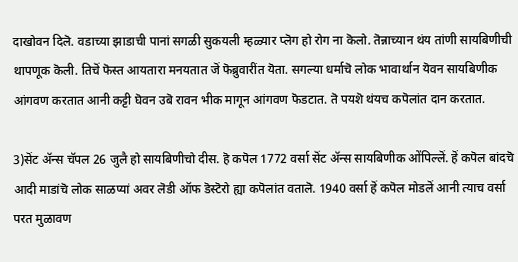दाखोवन दिलॆ. वडाच्या झाडाची पानां सगळी सुकयली म्हळ्यार प्लॆग हो रोग ना कॆलो. तॆन्नाच्यान थंय तांणी सायबिणीची थापणूक कॆली. तिचॆं फॆस्त आयतारा मनयतात जॆं फॆब्रुवारींत यॆता. सगल्या धर्माचॆ लोक भावार्थान यॆवन सायबिणीक आंगवण करतात आनी कट्टी घॆवन उबॆ रावन भीक मागून आंगवण फॆडटात. तॆ पयशॆ थंयच कपॆलांत दान करतात.

3)सॆंट ॲन्स चॅपल 26 जुलै हो सायबिणीचो दीस. हॆ कपॆल 1772 वर्सा सॆंट ॲन्स सायबिणीक ओंपिल्लॆं. हॆं कपॆल बांदचॆ आदी माडांचॆ लोक साळप्यां अवर लॆडी ऑफ डॆस्टॆरो ह्या कपॆलांत वतालॆ. 1940 वर्सा हॆं कपॆल मोडलॆं आनी त्याच वर्सा परत मुळावण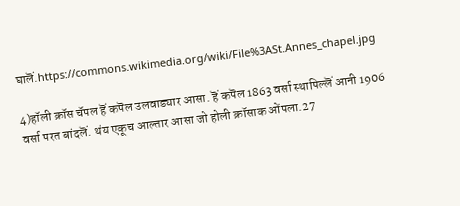घालॆं.https://commons.wikimedia.org/wiki/File%3ASt.Annes_chapel.jpg

4)हॉली क्रॉस चॅपल हॆं कपॆल उलवाड्यार आसा. हॆं कपॆल 1863 वर्सा स्थापिल्लॆं आनी 1906 वर्सा परत बांदलॆं. थंय एकूच आल्तार आसा जो होली क्रॉसाक ओंपला.27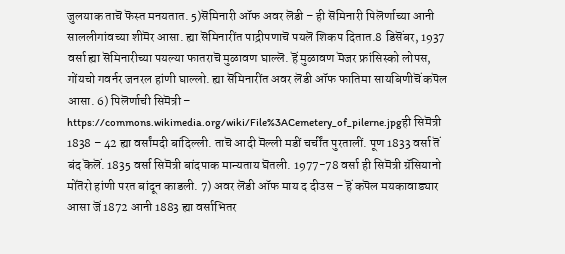जुलयाक ताचॆ फॆस्त मनयतात. 5)सॆमिनारी ऑफ अवर लॆडी – ही सॆमिनारी पिलॆर्णाच्या आनी साललीगांवच्या शीमॆर आसा. ह्या सॆमिनारींत पाद्रीपणाचॆ पयलॆ शिकप दितात.8 डिसॆंबर, 1937 वर्सा ह्या सॆमिनारीच्या पयल्या फातराचॆ मुळावण घाल्लॆ. हॆं मुळावण मॆजर फ्रांसिस्को लोपस, गोंयचो गवर्नर जनरल हांणी घाल्लो. ह्या सॆमिनारींत अवर लॆडी ऑफ फातिमा सायबिणीचॆं कपॆल आसा. 6) पिलॆर्णाची सिमॆत्री – https://commons.wikimedia.org/wiki/File%3ACemetery_of_pilerne.jpgही सिमॆत्री 1838 – 42 ह्या वर्सांमदी बांदिल्ली. ताचॆ आदी मॆल्ली मडीं चर्चींत पुरतालीं. पूण 1833 वर्सा तॆं बंद कॆलॆं. 1835 वर्सा सिमॆत्री बांदपाक मान्यताय घॆतली. 1977-78 वर्सा ही सिमॆत्री ग्रॅसियानो मोंतॆरो हांणी परत बांदून काडली. 7) अवर लॆडी ऑफ माय द दीउस – हॆं कपॆल मयकावाड्यार आसा जॆं 1872 आनी 1883 ह्या वर्साभितर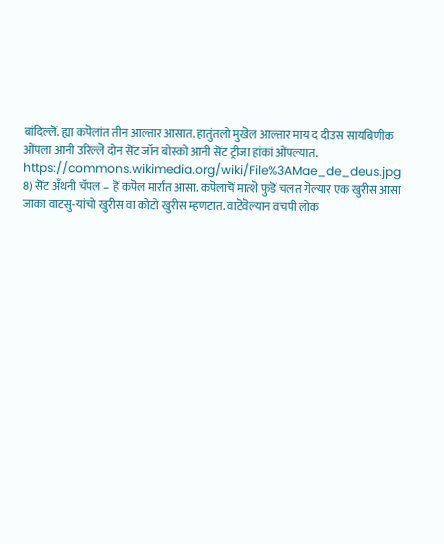बांदिल्लॆं. ह्या कपॆलांत तीन आल्तार आसात. हातुंतलो मुखॆल आल्तार माय द दीउस सायबिणीक ओंपला आनी उरिल्लॆ दोन सॆंट जॉन बोस्को आनी सॆंट ट्रीजा हांकां ओंपल्यात. https://commons.wikimedia.org/wiki/File%3AMae_de_deus.jpg 8) सॆंट अँथनी चॅपल – हॆं कपॆल मार्रांत आसा. कपॆलाचॆं मात्शॆ फुडॆं चलत गॆल्यार एक खुरीस आसा जाका वाटसु-यांचो खुरीस वा कोटो खुरीस म्हणटात. वाटॆवॆल्यान वचपी लोक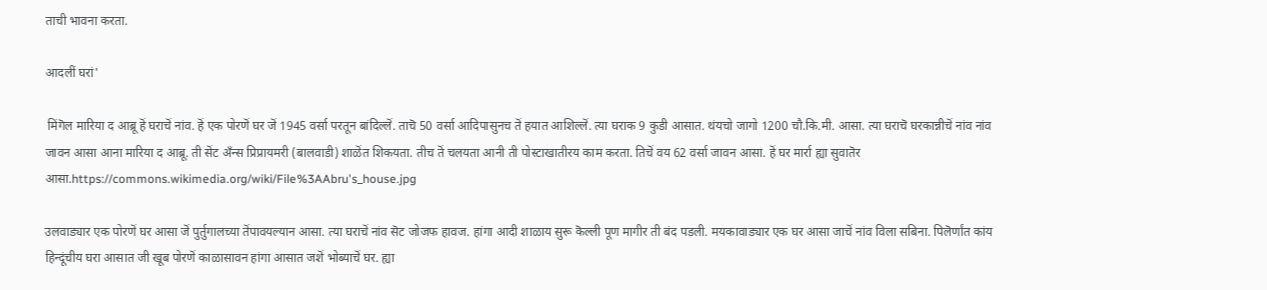ताची भावना करता.

आदलीं घरां'

 मिंगॆल मारिया द आब्रू हॆं घराचॆं नांव. हॆं एक पोरणॆं घर जॆं 1945 वर्सा परतून बांदिल्लॆं. ताचॆ 50 वर्सा आदिपासुनच तॆं हयात आशिल्लॆं. त्या घराक 9 कुडी आसात. थंयचो जागो 1200 चौ.कि.मी. आसा. त्या घराचॆ घरकान्नीचॆं नांव नांव जावन आसा आना मारिया द आब्रू. ती सॆंट अँन्स प्रिप्रायमरी (बालवाडी) शाळॆंत शिकयता. तीच तॆं चलयता आनी ती पोस्टाखातीरय काम करता. तिचॆं वय 62 वर्सा जावन आसा. हॆं घर मार्रा ह्या सुवातॆर आसा.https://commons.wikimedia.org/wiki/File%3AAbru's_house.jpg

उलवाड्यार एक पोरणॆं घर आसा जॆं पुर्तुगालच्या तॆंपावयल्यान आसा. त्या घराचॆं नांव सॆट जोजफ हावज. हांगा आदी शाळाय सुरू कॆल्ली पूण मागीर ती बंद पडली. मयकावाड्यार एक घर आसा जाचॆं नांव विला सबिना. पिलॆर्णांत कांय हिन्दूंचीय घरा आसात जी खूब पोरणॆं काळासावन हांगा आसात जशॆं भोब्याचॆं घर. ह्या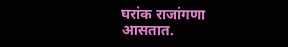घरांक राजांगणा आसतात.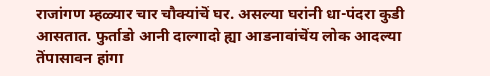राजांगण म्हळ्यार चार चौक्यांचॆं घर. असल्या घरांनी धा-पंदरा कुडी आसतात. फुर्ताडो आनी दाल्गादो ह्या आडनावांचॆंय लोक आदल्या तॆंपासावन हांगा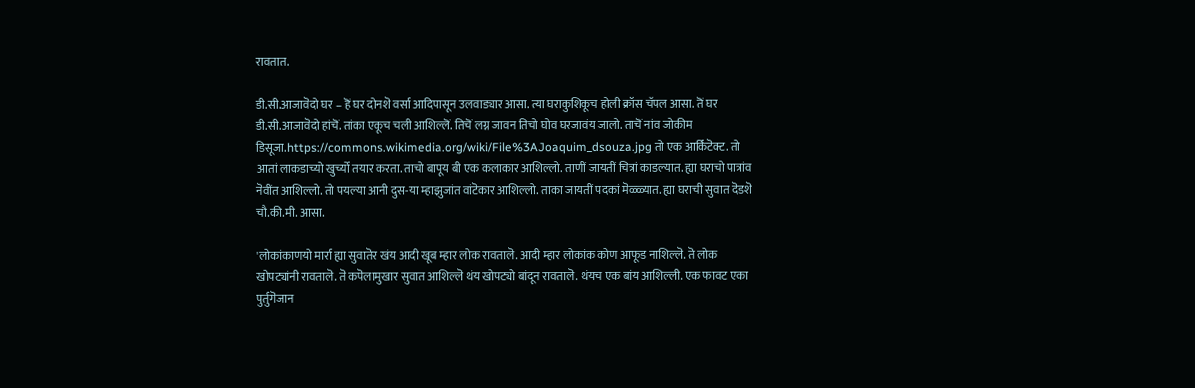रावतात.

डी.सी.आजावॆदो घर – हॆं घर दोनशॆ वर्सा आदिपासून उलवाड्यार आसा. त्या घराकुशिकूच होली क्रॉस चॅपल आसा. तॆं घर डी.सी.आजावॆदो हांचॆं. तांका एकूच चली आशिल्लॆं. तिचॆं लग्न जावन तिचो घोव घरजावंय जालो. ताचॆं नांव जोकीम डिसूजा.https://commons.wikimedia.org/wiki/File%3AJoaquim_dsouza.jpg तो एक आर्किटॆक्ट. तो आतां लाकडाच्यो खुर्च्यो तयार करता. ताचो बापूय बी एक कलाकार आशिल्लो. ताणीं जायतीं चित्रां काडल्यात. ह्या घराचो पात्रांव नॆवींत आशिल्लो. तो पयल्या आनी दुस-या म्हाझुजांत वांटॆकार आशिल्लो. ताका जायतीं पदकां मॆळ्ळ्यात. ह्या घराची सुवात दॆडशॆ चौ.की.मी. आसा.

'लोकांकाणयो मार्रा ह्या सुवातॆर खंय आदी खूब म्हार लोक रावतालॆ. आदी म्हार लोकांक कोण आफूड नाशिल्लॆ. तॆ लोक खोपट्यांनी रावतालॆ. तॆ कपॆलामुखार सुवात आशिल्लॆ थंय खोपट्यो बांदून रावतालॆ. थंयच एक बांय आशिल्ली. एक फावट एका पुर्तुगॆजान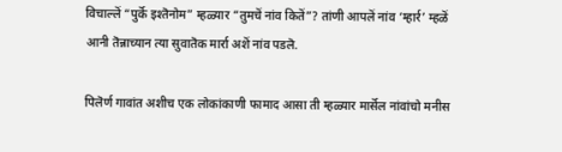विचाल्लॆं “पुर्कॆ इश्तॆनोम” म्हळ्यार “तुमचॆं नांव कितॆं”? तांणी आपलॆं नांव ‘म्हार्र’ म्हळॆं आनी तॆन्नाच्यान त्या सुवातॆक मार्रा अशॆं नांव पडलॆ.

पिलॆर्ण गावांत अशीच एक लोकांकाणी फामाद आसा ती म्हळ्यार मार्सॆल नांवांचो मनीस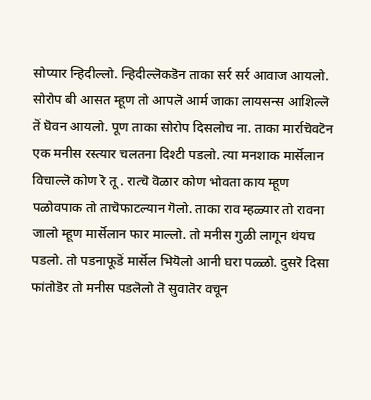सोप्यार न्हिदील्लो. न्हिदील्लॆकडॆन ताका सर्र सर्र आवाज आयलो. सोरोप बी आसत म्हूण तो आपलॆ आर्म जाका लायसन्स आशिल्लॆ तॆं घॆवन आयलो. पूण ताका सोरोप दिसलोच ना. ताका मार्राचॆवटॆन एक मनीस रस्त्यार चलतना दिश्टी पडलो. त्या मनशाक मार्सॆलान विचाल्लॆ कोण रॆ तू . रात्चॆ वॆळार कोण भोवता काय म्हूण पळोवपाक तो ताचॆफाटल्यान गॆलो. ताका राव म्हळ्यार तो रावना जालो म्हूण मार्सॆलान फार माल्लो. तो मनीस गुळी लागून थंयच पडलो. तो पडनाफूडॆं मार्सॆल भियॆलो आनी घरा पळ्ळो. दुसरॆ दिसा फांतोडॆर तो मनीस पडलॆलो तॆ सुवातॆर वचून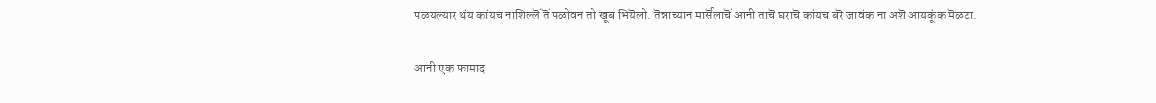पळयल्यार थंय कांयच नाशिल्लॆं तॆं पळोवन तो खूब भियॆलो. तॆन्नाच्यान मार्सॆलाचॆं आनी ताचॆ घराचॆ कांयच बरॆ जावंक ना अशॆ आयकूंक मॆळटा.

आनी एक फामाद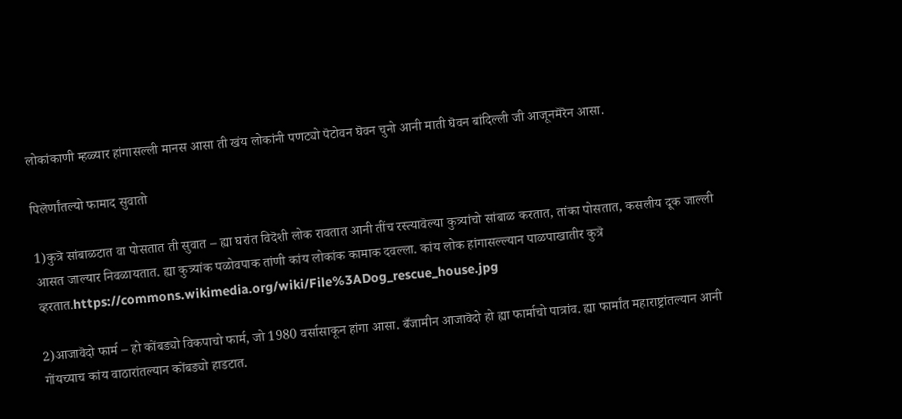लोकांकाणी म्हळ्यार हांगासल्ली मानस आसा ती खंय लोकांनी पणट्यो पॆटोवन घॆवन चुनो आनी माती घॆवन बांदिल्ली जी आजूनमॆरॆन आसा.

पिलॆर्णांतल्यो फामाद सुवातो

1)कुत्रॆ सांबाळटात वा पोसतात ती सुवात – ह्या घरांत विदॆशी लोक रावतात आनी तींच रस्त्यावॆल्या कुत्र्यांचो सांबाळ करतात, तांका पोसतात, कसलीय दूक जाल्ली आसत जाल्यार निवळायतात. ह्या कुत्र्यांक पळोवपाक तांणी कांय लोकांक कामाक दवल्ला. कांय लोक हांगासल्ल्यान पाळपाखातीर कुत्रॆ व्हरतात.https://commons.wikimedia.org/wiki/File%3ADog_rescue_house.jpg

2)आजावॆदो फार्म – हो कोंबड्यो विकपाचो फार्म, जो 1980 वर्सासाकून हांगा आसा. बँजामीन आजावॆदो हो ह्या फार्माचो पात्रांव. ह्या फार्मांत महाराष्ट्रांतल्यान आनी गोंयच्याच कांय वाठारांतल्यान कोंबड्यो हाडटात.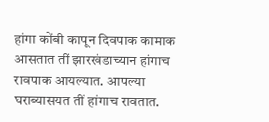हांगा कोंबी कापून दिवपाक कामाक आसतात तीं झारखंडाच्यान हांगाच रावपाक आयल्यात. आपल्या घराब्यासयत तीं हांगाच रावतात.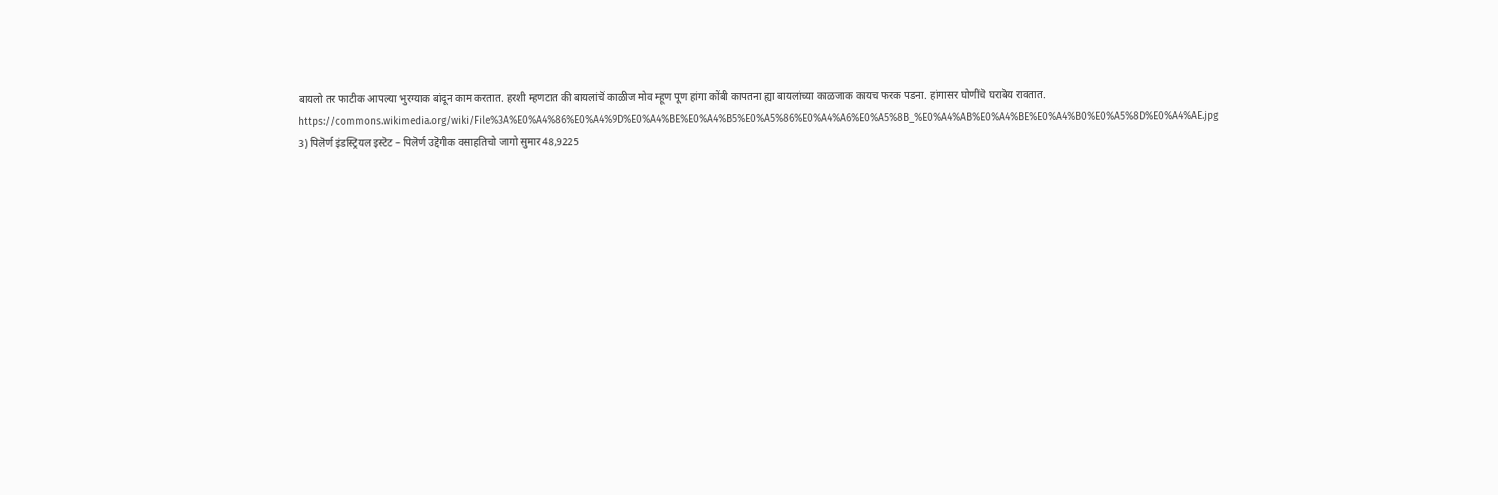बायलो तर फाटीक आपल्या भुरग्याक बांदून काम करतात. हरशी म्हणटात की बायलांचॆं काळीज मोव म्हूण पूण हांगा कोंबी कापतना ह्या बायलांच्या काळजाक कायच फरक पडना. हांगासर घोणींचॆ घराबॆय रावतात. https://commons.wikimedia.org/wiki/File%3A%E0%A4%86%E0%A4%9D%E0%A4%BE%E0%A4%B5%E0%A5%86%E0%A4%A6%E0%A5%8B_%E0%A4%AB%E0%A4%BE%E0%A4%B0%E0%A5%8D%E0%A4%AE.jpg 3) पिलॆर्ण इंडस्ट्रियल इस्टॆट – पिलॆर्ण उद्दॆगीक वसाहतिचो जागो सुमार 48,9225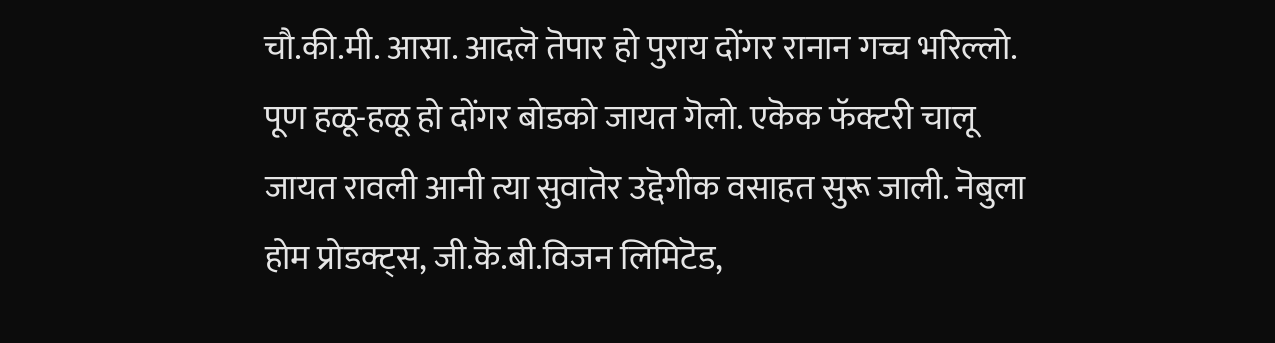चौ.की.मी. आसा. आदलॆ तॆपार हो पुराय दोंगर रानान गच्च भरिल्लो. पूण हळू-हळू हो दोंगर बोडको जायत गॆलो. एकॆक फॅक्टरी चालू जायत रावली आनी त्या सुवातॆर उद्दॆगीक वसाहत सुरू जाली. नॆबुला होम प्रोडक्ट्स, जी.कॆ.बी.विजन लिमिटॆड,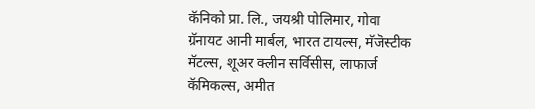कॅनिको प्रा. लि., जयश्री पोलिमार, गोवा ग्रॅनायट आनी मार्बल, भारत टायल्स, मॅजॆस्टीक मॅटल्स, शूअर क्लीन सर्विसीस, लाफार्ज कॅमिकल्स, अमीत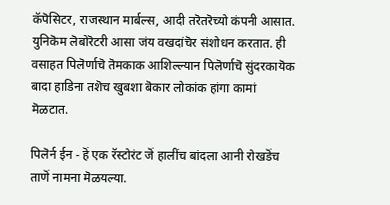कॅपॆसिटर, राजस्थान मार्बल्स, आदी तरॆतरॆच्यो कंपनी आसात. युनिकॆम लॆबोरॆटरी आसा जंय वखदांचॆर संशोधन करतात. ही वसाहत पिलॆर्णाचॆ तॆमकाक आशिल्ल्यान पिलॆर्णाचॆ सुंदरकायॆक बादा हाडिना तशॆच खुबशा बॆकार लोकांक हांगा कामां मॆळटात.

पिलॆर्न ईन - हॆं एक रॅस्टोरंट जॆं हालींच बांदला आनी रोखडॆंच ताणॆं नामना मॆळयल्या.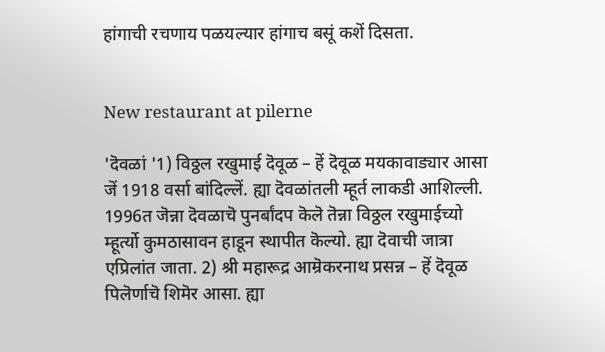हांगाची रचणाय पळयल्यार हांगाच बसूं कशॆं दिसता.


New restaurant at pilerne

'दॆवळां '1) विठ्ठल रखुमाई दॆवूळ – हॆं दॆवूळ मयकावाड्यार आसा जॆं 1918 वर्सा बांदिल्लॆं. ह्या दॆवळांतली म्हूर्त लाकडी आशिल्ली. 1996त जॆन्ना दॆवळाचॆ पुनर्बांदप कॆलॆ तॆन्ना विठ्ठल रखुमाईच्यो म्हूर्त्यो कुमठासावन हाडून स्थापीत कॆल्यो. ह्या दॆवाची जात्रा एप्रिलांत जाता. 2) श्री महारूद्र आम्रॆकरनाथ प्रसन्न – हॆं दॆवूळ पिलॆर्णाचॆ शिमॆर आसा. ह्या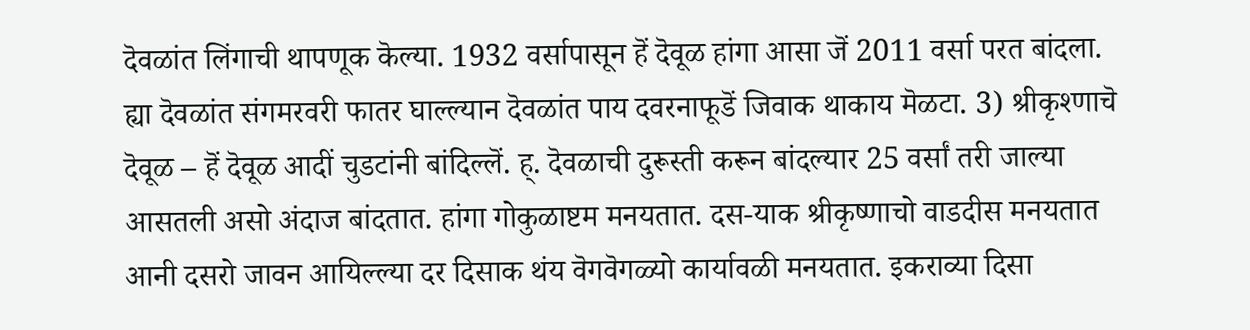दॆवळांत लिंगाची थापणूक कॆल्या. 1932 वर्सापासून हॆं दॆवूळ हांगा आसा जॆं 2011 वर्सा परत बांदला. ह्या दॆवळांत संगमरवरी फातर घाल्ल्यान दॆवळांत पाय दवरनाफूडॆं जिवाक थाकाय मॆळटा. 3) श्रीकृश्णाचॆ दॆवूळ – हॆं दॆवूळ आदीं चुडटांनी बांदिल्लॆं. ह्. दॆवळाची दुरूस्ती करून बांदल्यार 25 वर्सां तरी जाल्या आसतली असो अंदाज बांदतात. हांगा गोकुळाष्टम मनयतात. दस-याक श्रीकृष्णाचो वाडदीस मनयतात आनी दसरो जावन आयिल्ल्या दर दिसाक थंय वॆगवॆगळ्यो कार्यावळी मनयतात. इकराव्या दिसा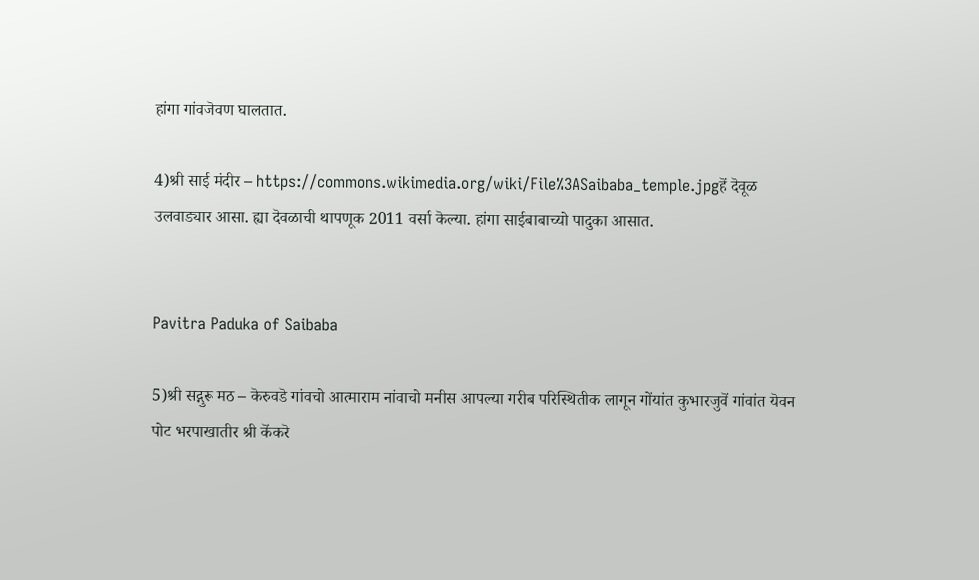हांगा गांवजॆवण घालतात.

4)श्री साई मंदीर – https://commons.wikimedia.org/wiki/File%3ASaibaba_temple.jpgहॆं दॆवूळ उलवाड्यार आसा. ह्या दॆवळाची थापणूक 2011 वर्सा कॆल्या. हांगा साईबाबाच्यो पादुका आसात.


Pavitra Paduka of Saibaba

5)श्री सद्गुरू मठ – कॆरुवडॆ गांवचो आत्माराम नांवाचो मनीस आपल्या गरीब परिस्थितीक लागून गोंयांत कुभारजुवॆं गांवांत यॆवन पोट भरपाखातीर श्री कॆंकरॆ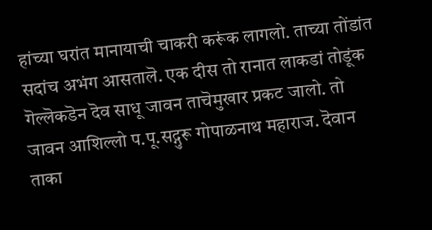हांच्या घरांत मानायाची चाकरी करूंक लागलो. ताच्या तोंडांत सदांच अभंग आसतालॆ. एक दीस तो रानात लाकडां तोडूंक गॆल्लॆकडॆन दॆव साधू जावन ताचॆमुखार प्रकट जालो. तो जावन आशिल्लो प.पू.सद्गुरू गोपाळनाथ महाराज. दॆवान ताका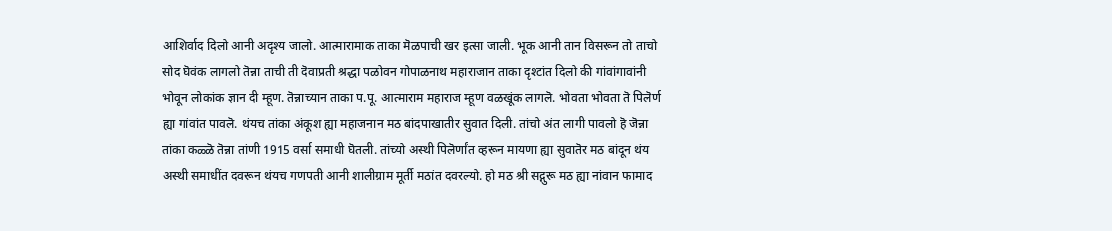आशिर्वाद दिलो आनी अदृश्य जालो. आत्मारामाक ताका मॆळपाची खर इत्सा जाली. भूक आनी तान विसरून तो ताचो सोद घॆवंक लागलो तॆन्ना ताची ती दॆवाप्रती श्रद्धा पळोवन गोपाळनाथ महाराजान ताका दृश्टांत दिलो की गांवांगावांनी भोवून लोकांक ज्ञान दी म्हूण. तॆन्नाच्यान ताका प.पू. आत्माराम महाराज म्हूण वळखूंक लागलॆ. भोवता भोवता तॆ पिलॆर्ण ह्या गांवांत पावलॆ. थंयच तांका अंकूश ह्या महाजनान मठ बांदपाखातीर सुवात दिली. तांचो अंत लागी पावलो हॆ जॆन्ना तांका कळ्ळॆ तॆन्ना तांणी 1915 वर्सा समाधी घॆतली. तांच्यो अस्थी पिलॆर्णांत व्हरून मायणा ह्या सुवातॆर मठ बांदून थंय अस्थी समाधींत दवरून थंयच गणपती आनी शालीग्राम मूर्ती मठांत दवरल्यो. हो मठ श्री सद्गुरू मठ ह्या नांवान फामाद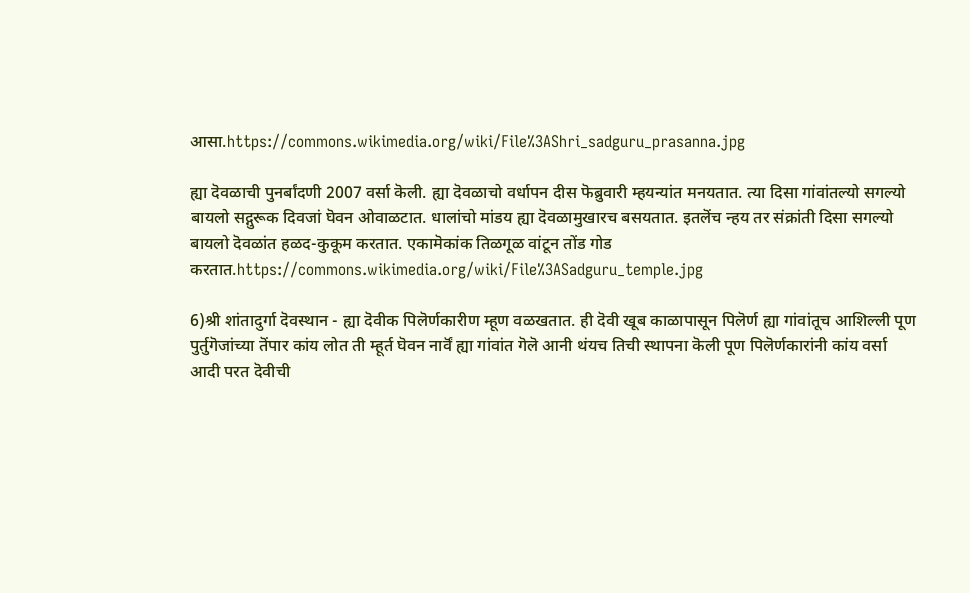आसा.https://commons.wikimedia.org/wiki/File%3AShri_sadguru_prasanna.jpg

ह्या दॆवळाची पुनर्बांदणी 2007 वर्सा कॆली. ह्या दॆवळाचो वर्धापन दीस फॆब्रुवारी म्हयन्यांत मनयतात. त्या दिसा गांवांतल्यो सगल्यो बायलो सद्गुरूक दिवजां घॆवन ओवाळटात. धालांचो मांडय ह्या दॆवळामुखारच बसयतात. इतलॆंच न्हय तर संक्रांती दिसा सगल्यो बायलो दॆवळांत हळद-कुकूम करतात. एकामॆकांक तिळगूळ वांटून तोंड गोड करतात.https://commons.wikimedia.org/wiki/File%3ASadguru_temple.jpg

6)श्री शांतादुर्गा दॆवस्थान - ह्या दॆवीक पिलॆर्णकारीण म्हूण वळखतात. ही दॆवी खूब काळापासून पिलॆर्ण ह्या गांवांतूच आशिल्ली पूण पुर्तुगॆजांच्या तॆंपार कांय लोत ती म्हूर्त घॆवन नार्वॆं ह्या गांवांत गॆलॆ आनी थंयच तिची स्थापना कॆली पूण पिलॆर्णकारांनी कांय वर्सा आदी परत दॆवीची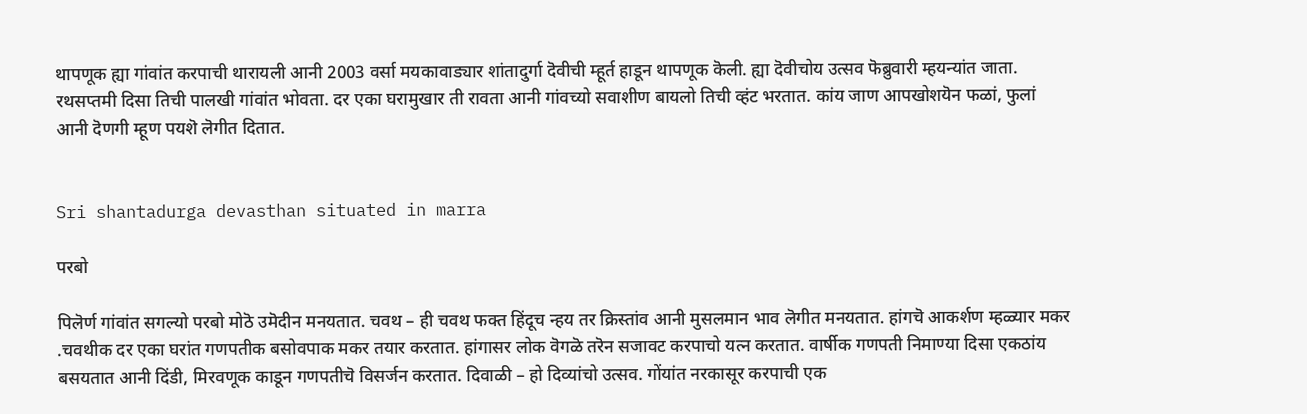थापणूक ह्या गांवांत करपाची थारायली आनी 2003 वर्सा मयकावाड्यार शांतादुर्गा दॆवीची म्हूर्त हाडून थापणूक कॆली. ह्या दॆवीचोय उत्सव फॆब्रुवारी म्हयन्यांत जाता. रथसप्तमी दिसा तिची पालखी गांवांत भोवता. दर एका घरामुखार ती रावता आनी गांवच्यो सवाशीण बायलो तिची व्हंट भरतात. कांय जाण आपखोशयॆन फळां, फुलां आनी दॆणगी म्हूण पयशॆ लॆगीत दितात.


Sri shantadurga devasthan situated in marra

परबो

पिलॆर्ण गांवांत सगल्यो परबो मोठॆ उमॆदीन मनयतात. चवथ – ही चवथ फक्त हिंदूच न्हय तर क्रिस्तांव आनी मुसलमान भाव लॆगीत मनयतात. हांगचॆ आकर्शण म्हळ्यार मकर .चवथीक दर एका घरांत गणपतीक बसोवपाक मकर तयार करतात. हांगासर लोक वॆगळॆ तरॆन सजावट करपाचो यत्न करतात. वार्षीक गणपती निमाण्या दिसा एकठांय बसयतात आनी दिंडी, मिरवणूक काडून गणपतीचॆ विसर्जन करतात. दिवाळी – हो दिव्यांचो उत्सव. गोंयांत नरकासूर करपाची एक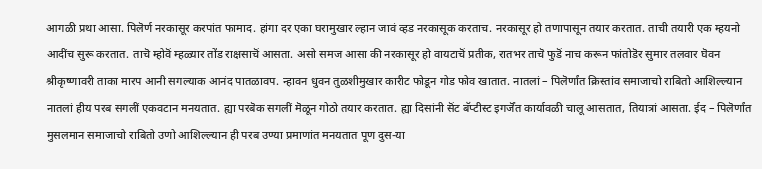आगळी प्रथा आसा. पिलॆर्ण नरकासूर करपांत फामाद. हांगा दर एका घरामुखार ल्हान जावं व्हड नरकासूक करताच. नरकासूर हो तणापासून तयार करतात. ताची तयारी एक म्हयनो आदींच सुरू करतात. ताचॆ म्होवॆं म्हळ्यार तोंड राक्षसाचॆं आसता. असो समज आसा की नरकासूर हो वायटाचॆं प्रतीक, रातभर ताचॆ फुडॆं नाच करून फांतोडॆर सुमार तलवार घॆवन श्रीकृष्णावरी ताका मारप आनी सगल्याक आनंद पातळावप. न्हावन धुवन तुळशीमुखार कारीट फोडून गोड फोव खातात. नातलां – पिलॆर्णांत क्रिस्तांव समाजाचो राबितो आशिल्ल्यान नातलां हीय परब सगलीं एकवटान मनयतात. ह्या परबॆक सगलीं मॆळून गोठो तयार करतात. ह्या दिसांनी सॆंट बॅप्टीस्ट इगर्जॆंत कार्यावळी चालू आसतात, तियात्रां आसता. ईद – पिलॆर्णांत मुसलमान समाजाचो राबितो उणो आशिल्ल्यान ही परब उण्या प्रमाणांत मनयतात पूण दुस-या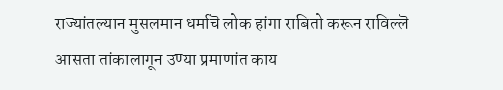राज्यांतल्यान मुसलमान धर्माचॆ लोक हांगा राबितो करून राविल्लॆ आसता तांकालागून उण्या प्रमाणांत काय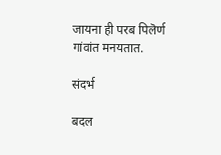जायना ही परब पिलॆर्ण गांवांत मनयतात.

संदर्भ

बदल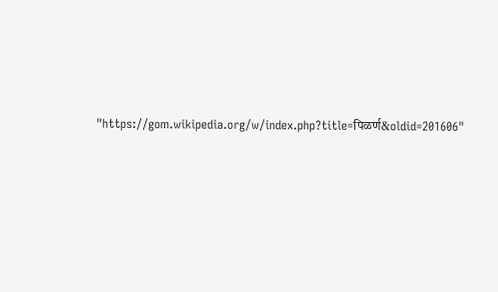"https://gom.wikipedia.org/w/index.php?title=पिळर्ण&oldid=201606"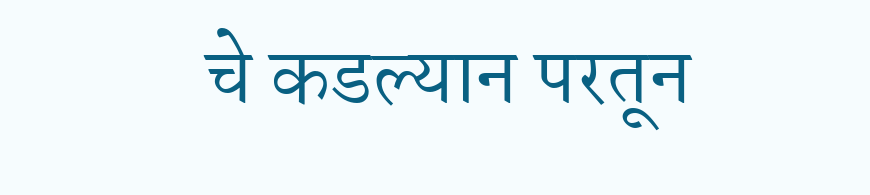चे कडल्यान परतून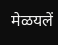मेळयलें